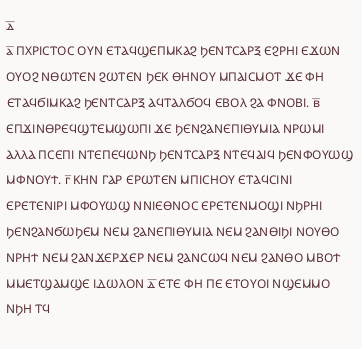ⲇ̅
ⲁ̅ ⲠⲬⲢⲒⲤⲦⲞⲤ ⲞⲨⲚ ⲈⲦⲀϤϢⲈⲠⲘⲔⲀϨ ϦⲈⲚⲦⲤⲀⲢⲜ ⲈϨⲢⲎⲒ ⲈϪⲰⲚ ⲞⲨⲞϨ ⲚⲐⲰⲦⲈⲚ ϨⲰⲦⲈⲚ ϦⲈⲔ ⲐⲎⲚⲞⲨ ⲘⲠⲀⲒⲤⲘⲞⲦ ϪⲈ ⲪⲎ ⲈⲦⲀϤϬⲒⲘⲔⲀϨ ϦⲈⲚⲦⲤⲀⲢⲜ ⲀϤⲦⲀⲖϬⲞϤ ⲈⲂⲞⲖ ϨⲀ ⲪⲚⲞⲂⲒ. ⲃ̅ ⲈⲠϪⲒⲚⲐⲢⲈϤϢⲦⲈⲘϢⲰⲠⲒ ϪⲈ ϦⲈⲚϨⲀⲚⲈⲠⲒⲐⲨⲘⲒⲀ ⲚⲢⲰⲘⲒ ⲀⲖⲖⲀ ⲠⲤⲈⲠⲒ ⲚⲦⲈⲠⲈϤⲰⲚϦ ϦⲈⲚⲦⲤⲀⲢⲜ ⲚⲦⲈϤⲀⲒϤ ϦⲈⲚⲪⲞⲨⲰϢ ⲘⲪⲚⲞⲨϮ. ⲅ̅ ⲔⲎⲚ ⲄⲀⲢ ⲈⲢⲰⲦⲈⲚ ⲘⲠⲒⲤⲎⲞⲨ ⲈⲦⲀϤⲤⲒⲚⲒ ⲈⲢⲈⲦⲈⲚⲒⲢⲒ ⲘⲪⲞⲨⲰϢ ⲚⲚⲒⲈⲐⲚⲞⲤ ⲈⲢⲈⲦⲈⲚⲘⲞϢⲒ ⲚϦⲢⲎⲒ ϦⲈⲚϨⲀⲚϬⲰϦⲈⲘ ⲚⲈⲘ ϨⲀⲚⲈⲠⲒⲐⲨⲘⲒⲀ ⲚⲈⲘ ϨⲀⲚⲐⲒϦⲒ ⲚⲞⲨⲐⲞ ⲚⲢⲎϮ ⲚⲈⲘ ϨⲀⲚϪⲈⲢϪⲈⲢ ⲚⲈⲘ ϨⲀⲚⲤⲰϤ ⲚⲈⲘ ϨⲀⲚⲐⲞ ⲘⲂⲞϮ ⲘⲘⲈⲦϢⲀⲘϢⲈ ⲒⲆⲰⲖⲞⲚ ⲇ̅ ⲈⲦⲈ ⲪⲎ ⲠⲈ ⲈⲦⲞⲨⲞⲒ ⲚϢⲈⲘⲘⲞ ⲚϦⲎ ⲦϤ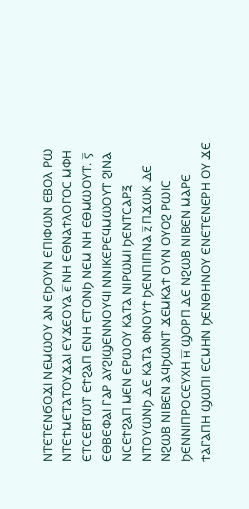ⲚⲦⲈⲦⲈⲚϬⲞϪⲒ ⲚⲈⲘⲰⲞⲨ ⲀⲚ ⲈϦⲞⲨⲚ ⲈⲠⲒⲪⲰⲚ ⲈⲂⲞⲖ ⲢⲰ ⲚⲦⲈϮⲘⲈⲦⲀⲦⲞⲨϪⲀⲒ ⲈⲨϪⲈⲞⲨⲀ ⲉ̅ ⲚⲎ ⲈⲐⲚⲀϮⲖⲞⲄⲞⲤ ⲘⲪⲎ ⲈⲦⲤⲈⲂⲦⲰⲦ ⲈϮϨⲀⲠ ⲈⲚⲎ ⲈⲦⲞⲚϦ ⲚⲈⲘ ⲚⲎ ⲈⲐⲘⲰⲞⲨⲦ. ⲋ̅ ⲈⲐⲂⲈⲪⲀⲒ ⲄⲀⲢ ⲀⲨϨⲒϢⲈⲚⲚⲞⲨϤⲒ ⲚⲚⲒⲔⲈⲢⲈϤⲘⲰⲞⲨⲦ ϨⲒⲚⲀ ⲚⲤⲈϮϨⲀⲠ ⲘⲈⲚ ⲈⲢⲰⲞⲨ ⲔⲀⲦⲀ ⲚⲒⲢⲰⲘⲒ ϦⲈⲚⲦⲤⲀⲢⲜ ⲚⲦⲞⲨⲰⲚϦ ⲆⲈ ⲔⲀⲦⲀ ⲪⲚⲞⲨϮ ϦⲈⲚⲠⲒⲠⲚⲀ ⲍ̅ ⲠϪⲰⲔ ⲆⲈ ⲚϨⲰⲂ ⲚⲒⲂⲈⲚ ⲀϤϦⲰⲚⲦ ϪⲈⲘⲔⲀϮ ⲞⲨⲚ ⲞⲨⲞϨ ⲢⲰⲒⲤ ϦⲈⲚⲚⲒⲠⲢⲞⲤⲈⲨⲬⲎ ⲏ̅ ϢⲞⲢⲠ ⲆⲈ ⲚϨⲰⲂ ⲚⲒⲂⲈⲚ ⲘⲀⲢⲈ ϮⲀⲄⲀⲠⲎ ϢⲰⲠⲒ ⲈⲤⲘⲎⲚ ϦⲈⲚⲐⲎⲚⲞⲨ ⲈⲚⲈⲦⲈⲚⲈⲢⲎ ⲞⲨ ϪⲈ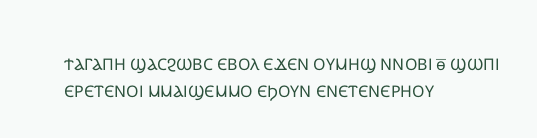ϮⲀⲄⲀⲠⲎ ϢⲀⲤϨⲰⲂⲤ ⲈⲂⲞⲖ ⲈϪⲈⲚ ⲞⲨⲘⲎϢ ⲚⲚⲞⲂⲒ ⲑ̅ ϢⲰⲠⲒ ⲈⲢⲈⲦⲈⲚⲞⲒ ⲘⲘⲀⲒϢⲈⲘⲘⲞ ⲈϦⲞⲨⲚ ⲈⲚⲈⲦⲈⲚⲈⲢⲎⲞⲨ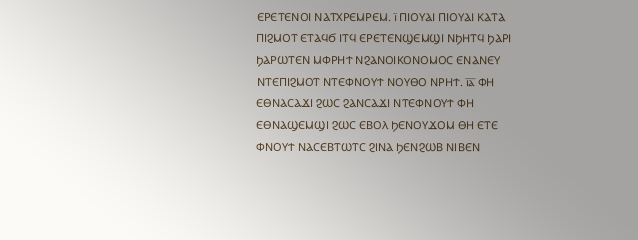ⲈⲢⲈⲦⲈⲚⲞⲒ ⲚⲀⲦⲬⲢⲈⲘⲢⲈⲘ. ⲓ̅ ⲠⲒⲞⲨⲀⲒ ⲠⲒⲞⲨⲀⲒ ⲔⲀⲦⲀ ⲠⲒϨⲘⲞⲦ ⲈⲦⲀϤϬ ⲒⲦϤ ⲈⲢⲈⲦⲈⲚϢⲈⲘϢⲒ ⲚϦⲎⲦϤ ϦⲀⲢⲒ ϦⲀⲢⲰⲦⲈⲚ ⲘⲪⲢⲎϮ ⲚϨⲀⲚⲞⲒⲔⲞⲚⲞⲘⲞⲤ ⲈⲚⲀⲚⲈⲨ ⲚⲦⲈⲠⲒϨⲘⲞⲦ ⲚⲦⲈⲪⲚⲞⲨϮ ⲚⲞⲨⲐⲞ ⲚⲢⲎϮ. ⲓ̅ⲁ̅ ⲪⲎ ⲈⲐⲚⲀⲤⲀϪⲒ ϨⲰⲤ ϨⲀⲚⲤⲀϪⲒ ⲚⲦⲈⲪⲚⲞⲨϮ ⲪⲎ ⲈⲐⲚⲀϢⲈⲘϢⲒ ϨⲰⲤ ⲈⲂⲞⲖ ϦⲈⲚⲞⲨϪⲞⲘ ⲐⲎ ⲈⲦⲈ ⲪⲚⲞⲨϮ ⲚⲀⲤⲈⲂⲦⲰⲦⲤ ϨⲒⲚⲀ ϦⲈⲚϨⲰⲂ ⲚⲒⲂⲈⲚ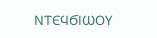ⲚⲦⲈϤϬⲒⲰⲞⲨ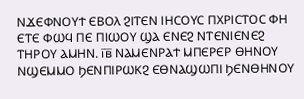ⲚϪⲈⲪⲚⲞⲨϮ ⲈⲂⲞⲖ ϨⲒⲦⲈⲚ ⲒⲎⲤⲞⲨⲤ ⲠⲬⲢⲒⲤⲦⲞⲤ ⲪⲎ ⲈⲦⲈ ⲪⲰϤ ⲠⲈ ⲠⲒⲰⲞⲨ ϢⲀ ⲈⲚⲈϨ ⲚⲦⲈⲚⲒⲈⲚⲈϨ ⲦⲎⲢⲞⲨ ⲀⲘⲎⲚ. ⲓ̅ⲃ̅ ⲚⲀⲘⲈⲚⲢⲀϮ ⲘⲠⲈⲢⲈⲢ ⲐⲎⲚⲞⲨ ⲚϢⲈⲘⲘⲞ ϦⲈⲚⲠⲒⲢⲰⲔϨ ⲈⲐⲚⲀϢⲰⲠⲒ ϦⲈⲚⲐⲎⲚⲞⲨ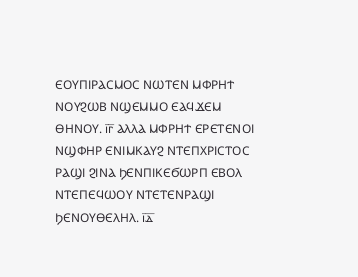ⲈⲞⲨⲠⲒⲢⲀⲤⲘⲞⲤ ⲚⲰⲦⲈⲚ ⲘⲪⲢⲎϮ ⲚⲞⲨϨⲰⲂ ⲚϢⲈⲘⲘⲞ ⲈⲀϤϪⲈⲘ ⲐⲎⲚⲞⲨ. ⲓ̅ⲅ̅ ⲀⲖⲖⲀ ⲘⲪⲢⲎϮ ⲈⲢⲈⲦⲈⲚⲞⲒ ⲚϢⲪⲎⲢ ⲈⲚⲒⲘⲔⲀⲨϨ ⲚⲦⲈⲠⲬⲢⲒⲤⲦⲞⲤ ⲢⲀϢⲒ ϨⲒⲚⲀ ϦⲈⲚⲠⲒⲔⲈϬⲰⲢⲠ ⲈⲂⲞⲖ ⲚⲦⲈⲠⲈϤⲰⲞⲨ ⲚⲦⲈⲦⲈⲚⲢⲀϢⲒ ϦⲈⲚⲞⲨⲐⲈⲖⲎⲖ. ⲓ̅ⲇ̅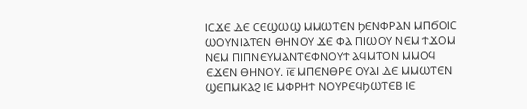ⲒⲤϪⲈ ⲆⲈ ⲤⲈϢⲰϢ ⲘⲘⲰⲦⲈⲚ ϦⲈⲚⲪⲢⲀⲚ ⲘⲠϬⲞⲒⲤ ⲰⲞⲨⲚⲒⲀⲦⲈⲚ ⲐⲎⲚⲞⲨ ϪⲈ ⲪⲀ ⲠⲒⲰⲞⲨ ⲚⲈⲘ ϮϪⲞⲘ ⲚⲈⲘ ⲠⲒⲠⲚⲈⲨⲘⲀⲚⲦⲈⲪⲚⲞⲨϮ ⲀϤⲘⲦⲞⲚ ⲘⲘⲞϤ ⲈϪⲈⲚ ⲐⲎⲚⲞⲨ. ⲓ̅ⲉ̅ ⲘⲠⲈⲚⲐⲢⲈ ⲞⲨⲀⲒ ⲆⲈ ⲘⲘⲰⲦⲈⲚ ϢⲈⲠⲘⲔⲀϨ ⲒⲈ ⲘⲪⲢⲎϮ ⲚⲞⲨⲢⲈϤϦⲰⲦⲈⲂ ⲒⲈ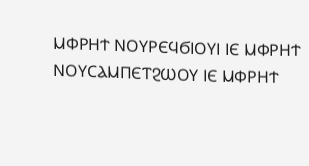ⲘⲪⲢⲎϮ ⲚⲞⲨⲢⲈϤϬⲒⲞⲨⲒ ⲒⲈ ⲘⲪⲢⲎϮ ⲚⲞⲨⲤⲀⲘⲠⲈⲦϨⲰⲞⲨ ⲒⲈ ⲘⲪⲢⲎϮ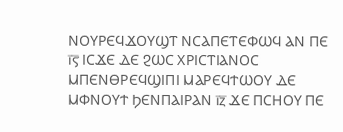ⲚⲞⲨⲢⲈϤϪⲞⲨϢⲦ ⲚⲤⲀⲠⲈⲦⲈⲪⲰϤ ⲀⲚ ⲠⲈ ⲓ̅ⲋ̅ ⲒⲤϪⲈ ⲆⲈ ϨⲰⲤ ⲬⲢⲒⲤⲦⲒⲀⲚⲞⲤ ⲘⲠⲈⲚⲐⲢⲈϤϢⲒⲠⲒ ⲘⲀⲢⲈϤϮⲰⲞⲨ ⲆⲈ ⲘⲪⲚⲞⲨϮ ϦⲈⲚⲠⲀⲒⲢⲀⲚ ⲓ̅ⲍ̅ ϪⲈ ⲠⲤⲎⲞⲨ ⲠⲈ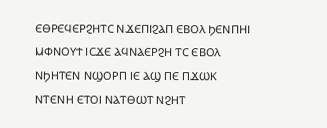ⲈⲐⲢⲈϤⲈⲢϨⲎⲦⲤ ⲚϪⲈⲠⲒϨⲀⲠ ⲈⲂⲞⲖ ϦⲈⲚⲠⲎⲒ ⲘⲪⲚⲞⲨϮ ⲒⲤϪⲈ ⲀϤⲚⲀⲈⲢϨⲎ ⲦⲤ ⲈⲂⲞⲖ ⲚϦⲎⲦⲈⲚ ⲚϢⲞⲢⲠ ⲒⲈ ⲀϢ ⲠⲈ ⲠϪⲰⲔ ⲚⲦⲈⲚⲎ ⲈⲦⲞⲒ ⲚⲀⲦⲐⲰⲦ ⲚϨⲎⲦ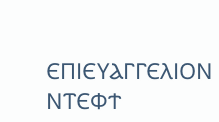ⲈⲠⲒⲈⲨⲀⲄⲄⲈⲖⲒⲞⲚ ⲚⲦⲈⲪϮ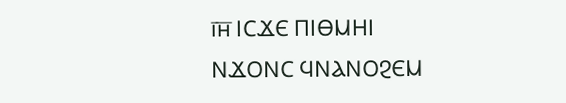ⲓ̅ⲏ̅ ⲒⲤϪⲈ ⲠⲒⲐⲘⲎⲒ ⲚϪⲞⲚⲤ ϤⲚⲀⲚⲞϨⲈⲘ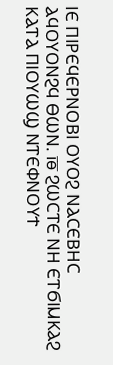ⲒⲈ ⲠⲒⲢⲈϤⲈⲢⲚⲞⲂⲒ ⲞⲨⲞϨ ⲚⲀⲤⲈⲂⲎⲤ ⲀϤⲞⲨⲞⲚϨϤ ⲐⲰⲚ. ⲓ̅ⲑ̅ ϨⲰⲤⲦⲈ ⲚⲎ ⲈⲦϬⲒⲘⲔⲀϨ ⲔⲀⲦⲀ ⲠⲒⲞⲨⲰϢ ⲚⲦⲈⲪⲚⲞⲨϮ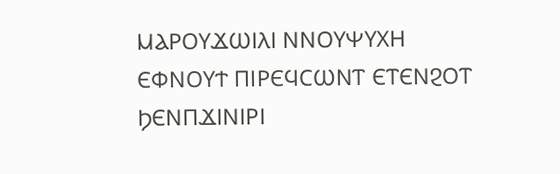ⲘⲀⲢⲞⲨϪⲰⲒⲖⲒ ⲚⲚⲞⲨⲮⲨⲬⲎ ⲈⲪⲚⲞⲨϮ ⲠⲒⲢⲈϤⲤⲰⲚⲦ ⲈⲦⲈⲚϨⲞⲦ ϦⲈⲚⲠϪⲒⲚⲒⲢⲒ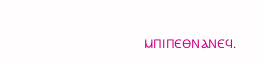ⲘⲠⲒⲠⲈⲐⲚⲀⲚⲈϤ.